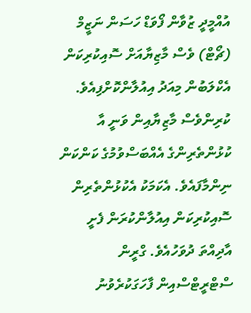އުއްމީދީ ޒުވާން ފޯވަޑް ހަސަން ނަޒީމް (ޗޯޓް) ވެސް މާޒިޔާއަށް ސޮއިކުރިކަން އެކްލަބުން މިއަދު އިއުލާންކޮށްފިއެވެ.
ކުރިންވެސް މާޒިޔާއިން ވަނީ އާ ކުޅުންތެރިންގެ އެއްބަސްވުމުގެ ކަންކަން ނިންމާފައެވެ. އެކަމަކު އެކުޅުންތެރިން ސޮއިކުރިކަން އިއުލާންކުރަން ފެށީ އާދިއްތަ ދުވަހުއެވެ. ގްރީން ސްޓްރީޓްސްއިން ފާހަގަކުރެވުނު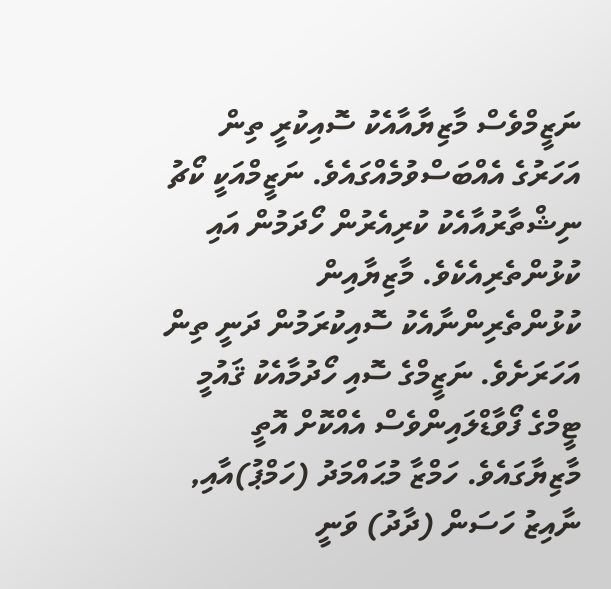ނަޒީމްވެސް މާޒިޔާއާއެކު ސޮއިކުރީ ތިން އަހަރުގެ އެއްބަސްވުމެއްގައެވެ. ނަޒީމްއަކީ ކޯޗު ނިޝްތާރުއާއެކު ކުރިއެރުން ހޯދަމުން އައި ކުޅުންތެރިއެކެވެ. މާޒިޔާއިން ކުޅުންތެރިންނާއެކު ސޮއިކުރަމުން ދަނީ ތިން އަހަރަށެވެ. ނަޒީމްގެ ސޮއި ހޯދުމާއެކު ޤައުމީ ޓީމްގެ ފޯވާޑްލައިންވެސް އެއްކޮށް އޮތީ މާޒިޔާގައެވެ. ހަމްޒާ މުޙައްމަދު (ހަމްޕު)އާއި, ނާއިޒު ހަސަން (ދާދު) ވަނީ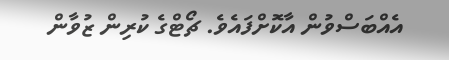އެއްބަސްވުން އާކޮށްފައެވެ. ޗޯޓްގެ ކުރިން ޒުވާން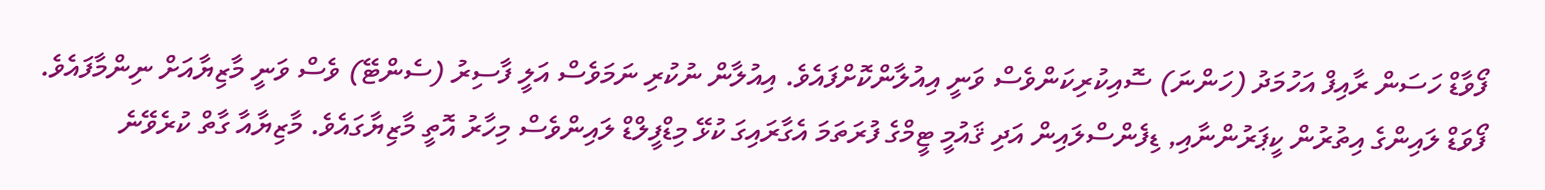ފޯވާޑް ހަސަން ރާއިފް އަހުމަދު (ހަންނަ) ސޮއިކުރިކަންވެސް ވަނީ އިއުލާންކޮށްފައެވެ. އިއުލާން ނުކުރި ނަމަވެސް އަލީ ފާސިރު (ސެންޓޭ) ވެސް ވަނީ މާޒިޔާއަށް ނިންމާފައެވެ.
ފޯވަޑް ލައިންގެ އިތުރުން ކީޕަރުންނާއި, ޑިފެންސްލައިން އަދި ޤައުމީ ޓީމްގެ ފުރަތަމަ އެގާރައިގަ ކުޅޭ މިޑްފީލްޑް ލައިންވެސް މިހާރު އޮތީ މާޒިޔާގައެވެ. މާޒިޔާއާ ގާތް ކުރެވޭނެ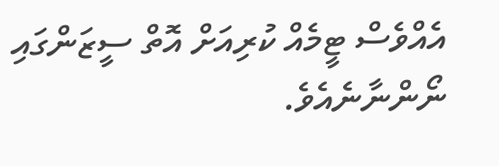އެއްވެސް ޓީމެއް ކުރިއަށް އޮތް ސީޒަންގައި ނޯންނާނެއެވެ.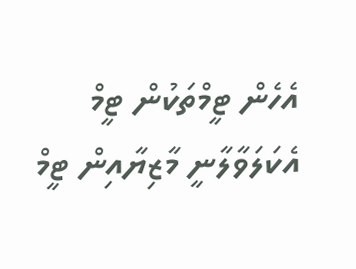އެހެން ޓީމްތަކުން ޓީމް އެކަލަވާލާނީ މާޒިޔާއިން ޓީމް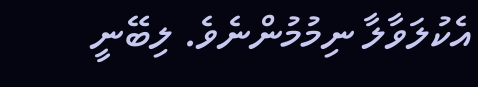އެކުލަވާލާ ނިމުމުންނެވެ. ލިބޭނީ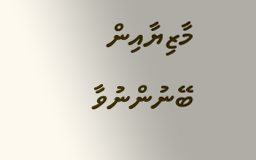މާޒިޔާއިން ބޭނުންނުވާ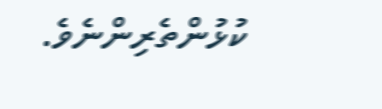ކުޅުންތެރިންނެވެ.